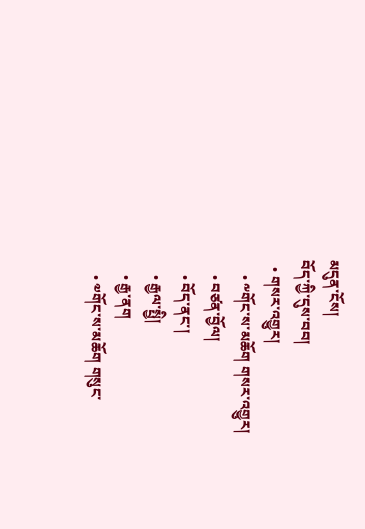མདུན་ངོས།
བོད་ཀྱི་དུས་བབ།
  • གསར་འགྱུར།
    • ༸གོང་ས་མཆོག གསར་འགྱུར།
    • བཙན་བྱོལ།
    • བོད་ནང་།
    • རྒྱལ་སྤྱི།
    • རྒྱ་ནག
    • ༧གོང་ས་མཆོག གསུང་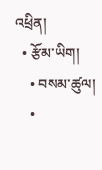འཕྲིན།
  • རྩོམ་ཡིག།
    • བསམ་ཚུལ།
    •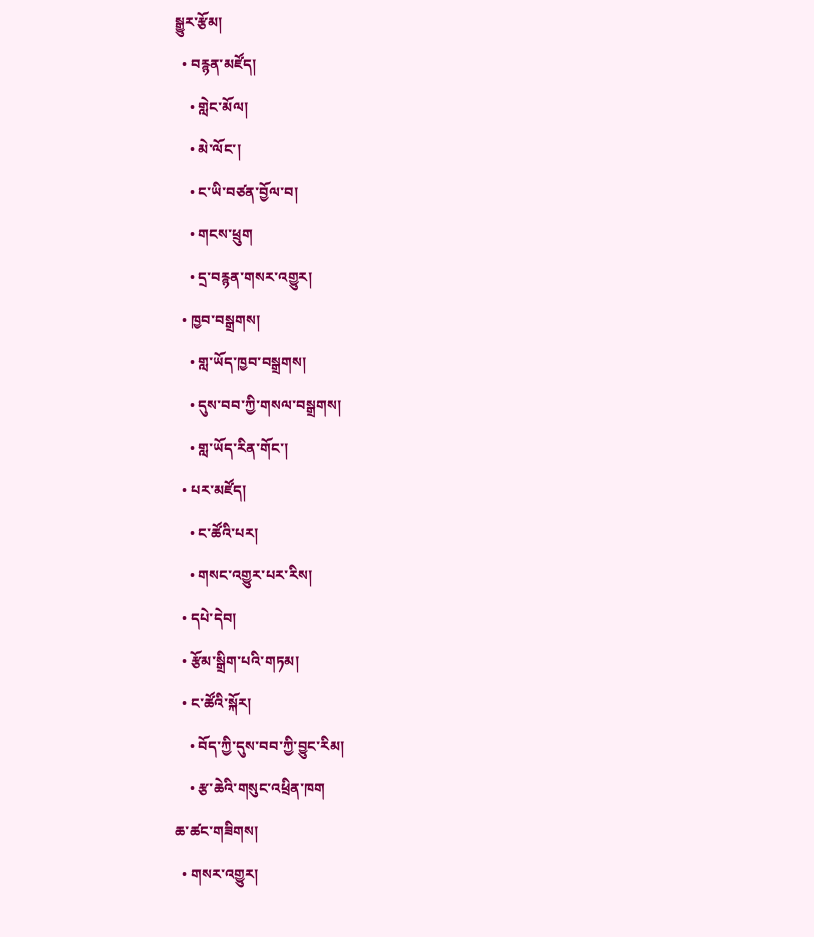སྒྱུར་རྩོམ།
  • བརྙན་མཛོད།
    • གླེང་མོལ།
    • མེ་ལོང་།
    • ང་ཡི་བཙན་བྱོལ་བ།
    • གངས་ཕྲུག
    • དྲ་བརྙན་གསར་འགྱུར།
  • ཁྱབ་བསྒྲགས།
    • གླ་ཡོད་ཁྱབ་བསྒྲགས།
    • དུས་བབ་ཀྱི་གསལ་བསྒྲགས།
    • གླ་ཡོད་རིན་གོང་།
  • པར་མཛོད།
    • ང་ཚོའི་པར།
    • གསང་འགྱུར་པར་རིས།
  • དཔེ་དེབ།
  • རྩོམ་སྒྲིག་པའི་གཏམ།
  • ང་ཚོའི་སྐོར།
    • བོད་ཀྱི་དུས་བབ་ཀྱི་བྱུང་རིམ།
    • རྩ་ཆེའི་གསུང་འཕྲིན་ཁག
ཆ་ཚང་གཟིགས།
  • གསར་འགྱུར།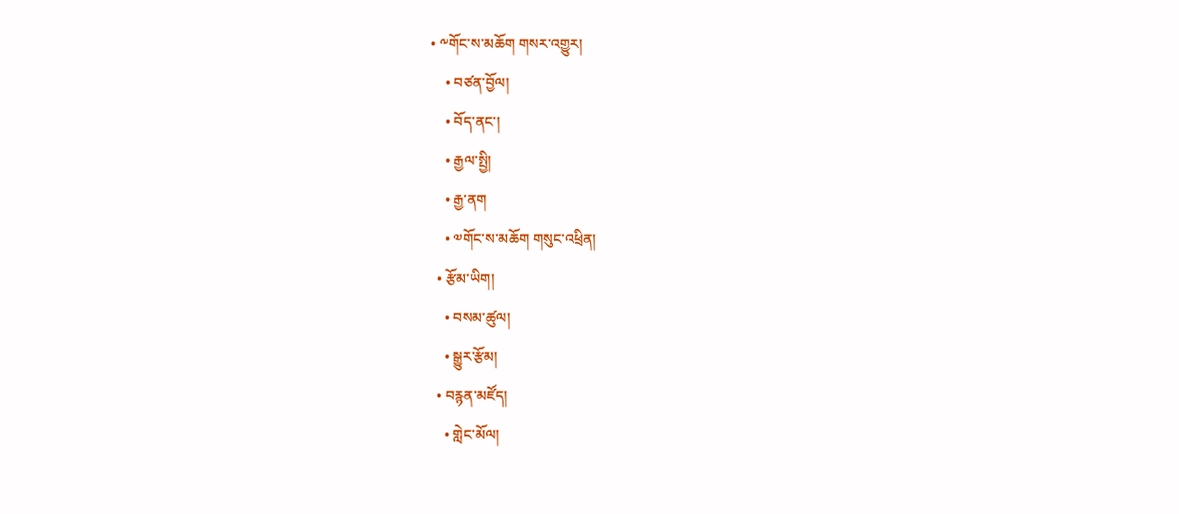• ༸གོང་ས་མཆོག གསར་འགྱུར།
    • བཙན་བྱོལ།
    • བོད་ནང་།
    • རྒྱལ་སྤྱི།
    • རྒྱ་ནག
    • ༧གོང་ས་མཆོག གསུང་འཕྲིན།
  • རྩོམ་ཡིག།
    • བསམ་ཚུལ།
    • སྒྱུར་རྩོམ།
  • བརྙན་མཛོད།
    • གླེང་མོལ།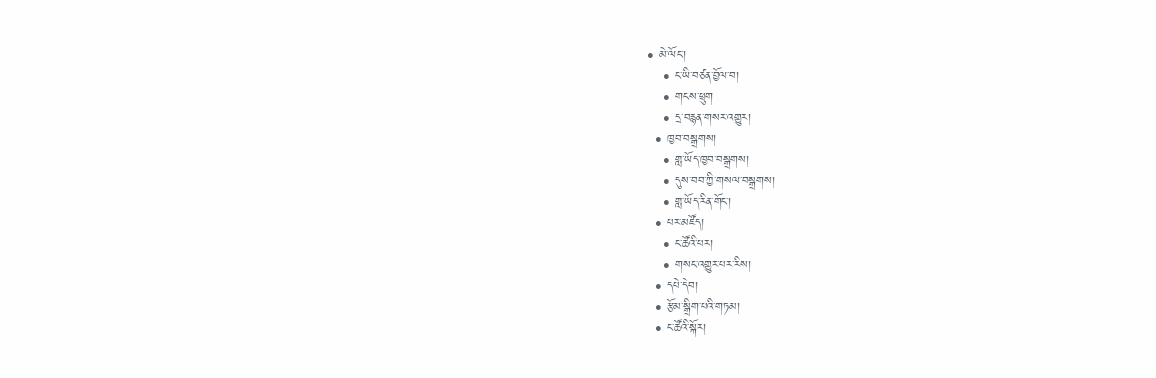• མེ་ལོང་།
    • ང་ཡི་བཙན་བྱོལ་བ།
    • གངས་ཕྲུག
    • དྲ་བརྙན་གསར་འགྱུར།
  • ཁྱབ་བསྒྲགས།
    • གླ་ཡོད་ཁྱབ་བསྒྲགས།
    • དུས་བབ་ཀྱི་གསལ་བསྒྲགས།
    • གླ་ཡོད་རིན་གོང་།
  • པར་མཛོད།
    • ང་ཚོའི་པར།
    • གསང་འགྱུར་པར་རིས།
  • དཔེ་དེབ།
  • རྩོམ་སྒྲིག་པའི་གཏམ།
  • ང་ཚོའི་སྐོར།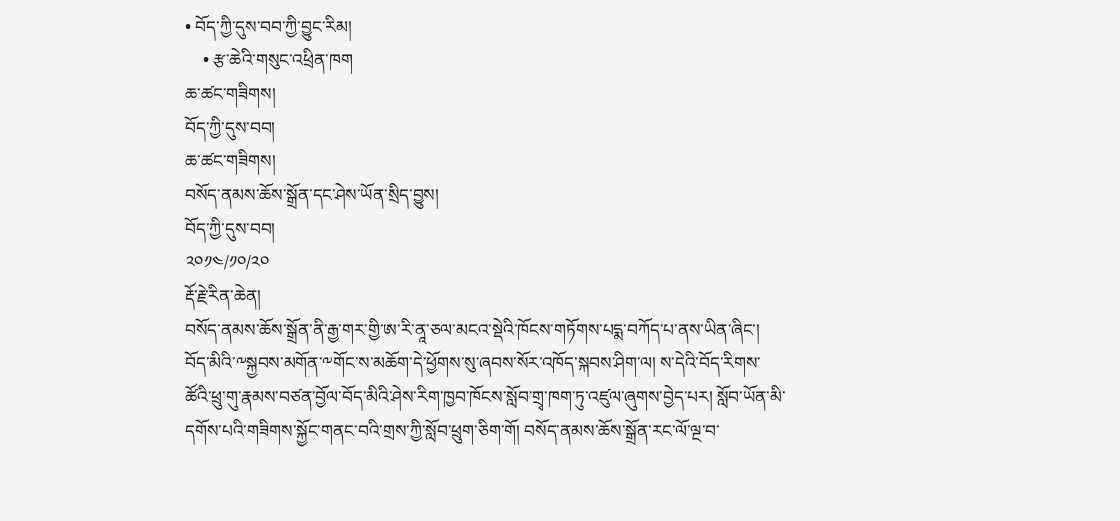• བོད་ཀྱི་དུས་བབ་ཀྱི་བྱུང་རིམ།
    • རྩ་ཆེའི་གསུང་འཕྲིན་ཁག
ཆ་ཚང་གཟིགས།
བོད་ཀྱི་དུས་བབ།
ཆ་ཚང་གཟིགས།
བསོད་ནམས་ཆོས་སྒྲོན་དང་ཤེས་ཡོན་སྲིད་བྱུས།
བོད་ཀྱི་དུས་བབ།
༢༠༡༤/༡༠/༢༠
རྡོ་རྗེ་རིན་ཆེན།
བསོད་ནམས་ཆོས་སྒྲོན་ནི་རྒྱ་གར་གྱི་ཨ་རི་ནཱ་ཅལ་མངའ་སྡེའི་ཁོངས་གཏོགས་པདྨ་བཀོད་པ་ནས་ཡིན་ཞིང་། བོད་མིའི་༸སྐྱབས་མགོན་༸གོང་ས་མཆོག་དེ་ཕྱོགས་སུ་ཞབས་སོར་འཁོད་སྐབས་ཤིག་ལ། ས་དེའི་བོད་རིགས་ཚོའི་ཕྲུ་གུ་རྣམས་བཙན་བྱོལ་བོད་མིའི་ཤེས་རིག་ཁྱབ་ཁོངས་སློབ་གྲྭ་ཁག་ཏུ་འཛུལ་ཞུགས་བྱེད་པར། སློབ་ཡོན་མི་དགོས་པའི་གཟིགས་སྐྱོང་གནང་བའི་གྲས་ཀྱི་སློབ་ཕྲུག་ཅིག་གོ། བསོད་ནམས་ཆོས་སྒྲོན་རང་ལོ་ལྔ་བ་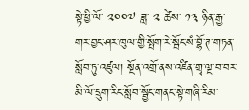སྟེ་ཕྱི་ལོ་ ༢༠༠༧ ཟླ་ ༢ ཚེས་ ༡༣ ཉིན་རྒྱ་གར་བྱང་ཤར་ཁུལ་གྱི་སྤོག་རེ་སྦོང་སཾ་བྷོ་ཊ་གཏན་སློབ་ཏུ་འཛུལ། སྔོན་འགྲོ་ནས་འཛིན་གྲྭ་ལྔ་བ་བར་མི་ལོ་དྲུག་རིང་སློབ་སྦྱོང་གནང་སྟེ་གཞི་རིམ་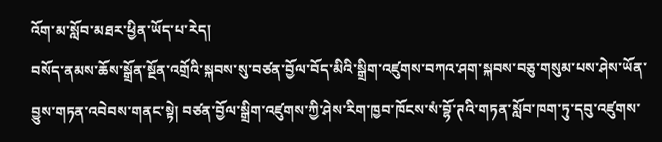འོག་མ་སློབ་མཐར་ཕྱིན་ཡོད་པ་རེད།
བསོད་ནམས་ཆོས་སྒྲོན་སྔོན་འགྲོའི་སྐབས་སུ་བཙན་བྱོལ་བོད་མིའི་སྒྲིག་འཛུགས་བཀའ་ཤག་སྐབས་བཅུ་གསུམ་པས་ཤེས་ཡོན་བྱུས་གཏན་འབེབས་གནང་སྟེ། བཙན་བྱོལ་སྒྲིག་འཛུགས་ཀྱི་ཤེས་རིག་ཁྱབ་ཁོངས་སཾ་བྷོ་ཊའི་གཏན་སློབ་ཁག་ཏུ་དབུ་འཛུགས་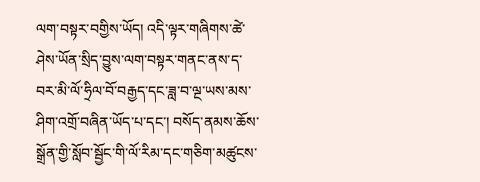ལག་བསྟར་བགྱིས་ཡོད། འདི་ལྟར་གཞིགས་ཚེ་ཤེས་ཡོན་སྲིད་བྱུས་ལག་བསྟར་གནང་ནས་ད་བར་མི་ལོ་ཧྲིལ་བོ་བརྒྱད་དང་ཟླ་བ་ལྔ་ཡས་མས་ཤིག་འགྲོ་བཞིན་ཡོད་པ་དང་། བསོད་ནམས་ཆོས་སྒྲོན་གྱི་སློབ་སྦྱོང་གི་ལོ་རིམ་དང་གཅིག་མཚུངས་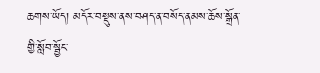ཆགས་ཡོད། མདོར་བསྡུས་ནས་བཤད་ན་བསོད་ནམས་ཆོས་སྒྲོན་གྱི་སློབ་སྦྱོང་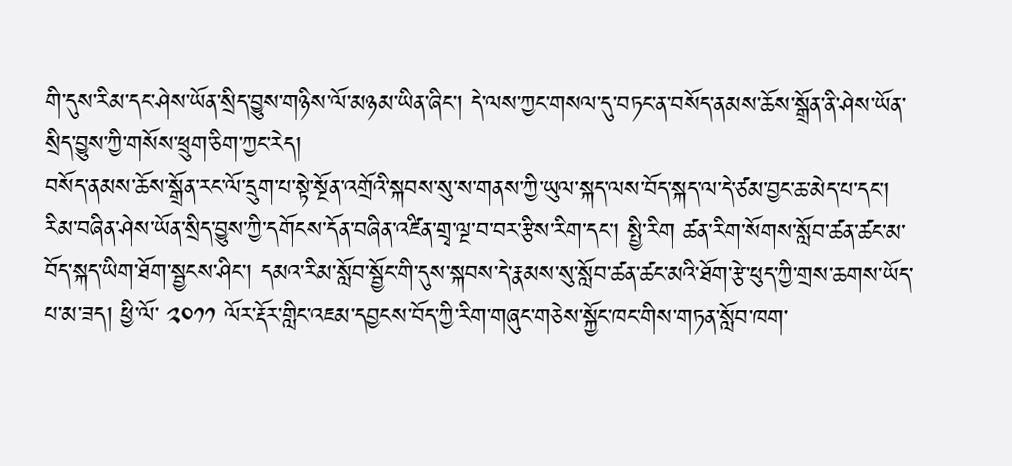གི་དུས་རིམ་དང་ཤེས་ཡོན་སྲིད་བྱུས་གཉིས་ལོ་མཉམ་ཡིན་ཞིང་། དེ་ལས་ཀྱང་གསལ་དུ་བཏང་ན་བསོད་ནམས་ཆོས་སྒྲོན་ནི་ཤེས་ཡོན་སྲིད་བྱུས་ཀྱི་གསོས་ཕྲུག་ཅིག་ཀྱང་རེད།
བསོད་ནམས་ཆོས་སྒྲོན་རང་ལོ་དྲུག་པ་སྟེ་སྔོན་འགྲོའི་སྐབས་སུ་ས་གནས་ཀྱི་ཡུལ་སྐད་ལས་བོད་སྐད་ལ་དེ་ཙམ་བྱང་ཆ་མེད་པ་དང་། རིམ་བཞིན་ཤེས་ཡོན་སྲིད་བྱུས་ཀྱི་དགོངས་དོན་བཞིན་འཛིན་གྲྭ་ལྔ་བ་བར་རྩིས་རིག་དང་། སྤྱི་རིག ཚན་རིག་སོགས་སློབ་ཚན་ཚང་མ་བོད་སྐད་ཡིག་ཐོག་སྦྱངས་ཤིང་། དམའ་རིམ་སློབ་སྦྱོང་གི་དུས་སྐབས་དེ་རྣམས་སུ་སློབ་ཚན་ཚང་མའི་ཐོག་རྩེ་ཕུད་ཀྱི་གྲས་ཆགས་ཡོད་པ་མ་ཟད། ཕྱི་ལོ་ ༢༠༡༡ ལོར་རྡོར་གླིང་འཇམ་དབྱངས་བོད་ཀྱི་རིག་གཞུང་གཅེས་སྐྱོང་ཁང་གིས་གཏན་སློབ་ཁག་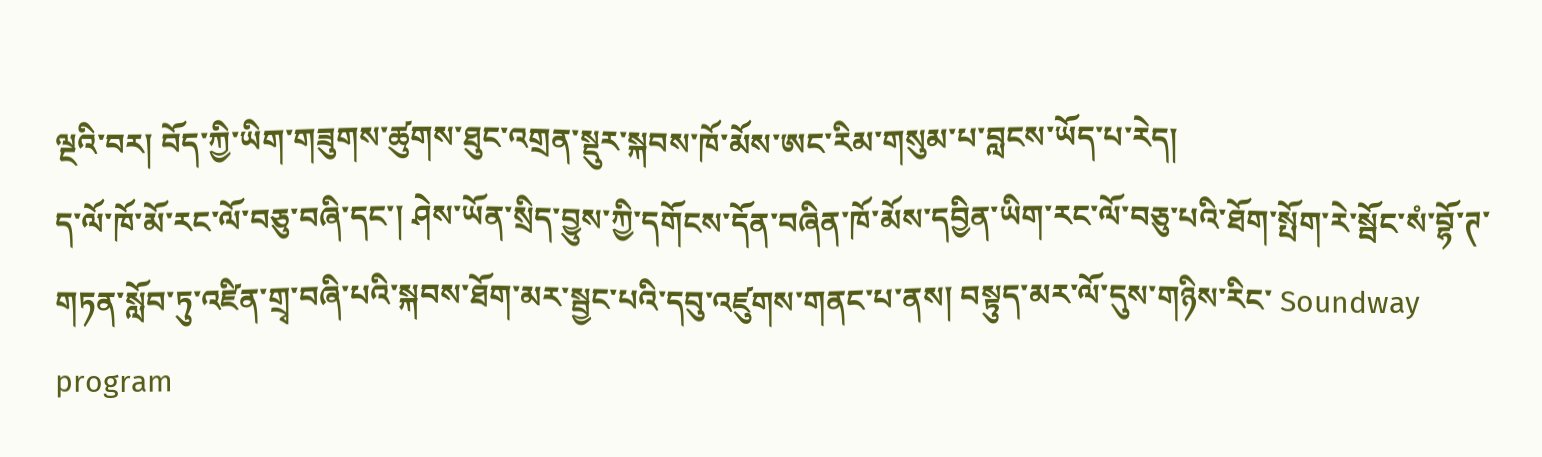ལྔའི་བར། བོད་ཀྱི་ཡིག་གཟུགས་ཚུགས་ཐུང་འགྲན་སྡུར་སྐབས་ཁོ་མོས་ཨང་རིམ་གསུམ་པ་བླངས་ཡོད་པ་རེད།
ད་ལོ་ཁོ་མོ་རང་ལོ་བཅུ་བཞི་དང་། ཤེས་ཡོན་སྲིད་བྱུས་ཀྱི་དགོངས་དོན་བཞིན་ཁོ་མོས་དབྱིན་ཡིག་རང་ལོ་བཅུ་པའི་ཐོག་སྤོག་རེ་སྦོང་སཾ་བྷོ་ཊ་གཏན་སློབ་ཏུ་འཛིན་གྲྭ་བཞི་པའི་སྐབས་ཐོག་མར་སྦྱང་པའི་དབུ་འཛུགས་གནང་པ་ནས། བསྟུད་མར་ལོ་དུས་གཉིས་རིང་ Soundway program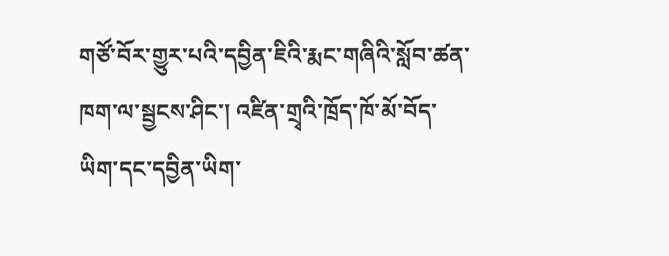གཙོ་བོར་གྱུར་པའི་དབྱིན་ཇིའི་རྨང་གཞིའི་སློབ་ཚན་ཁག་ལ་སྦྱངས་ཤིང་། འཛིན་གྲྭའི་ཁྲོད་ཁོ་མོ་བོད་ཡིག་དང་དབྱིན་ཡིག་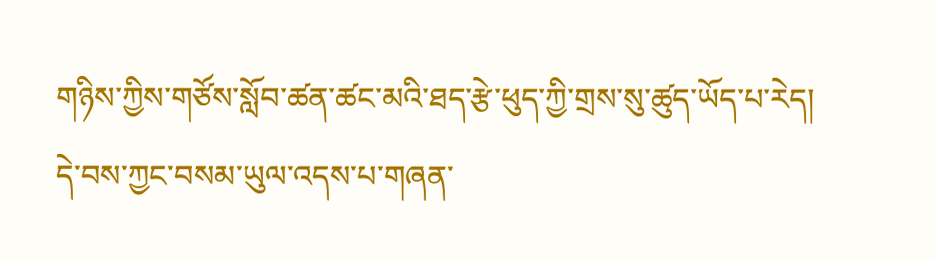གཉིས་ཀྱིས་གཙོས་སློབ་ཚན་ཚང་མའི་ཐད་རྩེ་ཕུད་ཀྱི་གྲས་སུ་ཚུད་ཡོད་པ་རེད།
དེ་བས་ཀྱང་བསམ་ཡུལ་འདས་པ་གཞན་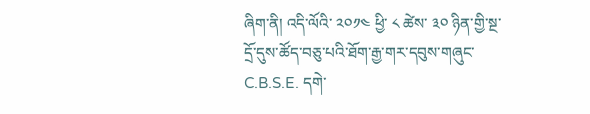ཞིག་ནི། འདི་ལོའི་ ༢༠༡༤ ཕྱི་ ༨ ཚེས་ ༣༠ ཉིན་གྱི་སྔ་དྲོ་དུས་ཚོད་བཅུ་པའི་ཐོག་རྒྱ་གར་དབུས་གཞུང་ C.B.S.E. དགེ་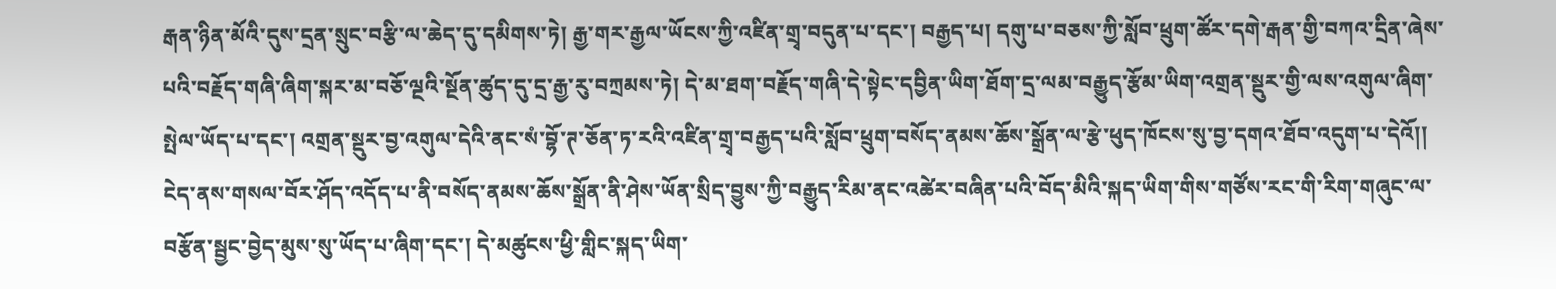རྒན་ཉིན་མོའི་དུས་དྲན་སྲུང་བརྩི་ལ་ཆེད་དུ་དམིགས་ཏེ། རྒྱ་གར་རྒྱལ་ཡོངས་ཀྱི་འཛིན་གྲྭ་བདུན་པ་དང་། བརྒྱད་པ། དགུ་པ་བཅས་ཀྱི་སློབ་ཕྲུག་ཚོར་དགེ་རྒན་གྱི་བཀའ་དྲིན་ཞེས་པའི་བརྗོད་གཞི་ཞིག་སྐར་མ་བཅོ་ལྔའི་སྔོན་ཚུད་དུ་དྲ་རྒྱ་རུ་བཀྲམས་ཏེ། དེ་མ་ཐག་བརྗོད་གཞི་དེ་སྟེང་དབྱིན་ཡིག་ཐོག་དྲ་ལམ་བརྒྱུད་རྩོམ་ཡིག་འགྲན་སྡུར་གྱི་ལས་འགུལ་ཞིག་སྤེལ་ཡོད་པ་དང་། འགྲན་སྡུར་བྱ་འགུལ་དེའི་ནང་སཾ་བྷོ་ཊ་ཅོན་ཏ་རའི་འཛིན་གྲྭ་བརྒྱད་པའི་སློབ་ཕྲུག་བསོད་ནམས་ཆོས་སྒྲོན་ལ་རྩེ་ཕུད་ཁོངས་སུ་བྱ་དགའ་ཐོབ་འདུག་པ་དེའོ།།
ངེད་ནས་གསལ་བོར་ཤོད་འདོད་པ་ནི་བསོད་ནམས་ཆོས་སྒྲོན་ནི་ཤེས་ཡོན་སྲིད་བྱུས་ཀྱི་བརྒྱུད་རིམ་ནང་འཚེར་བཞིན་པའི་བོད་མིའི་སྐད་ཡིག་གིས་གཙོས་རང་གི་རིག་གཞུང་ལ་བརྩོན་སྦྱང་བྱེད་མུས་སུ་ཡོད་པ་ཞིག་དང་། དེ་མཚུངས་ཕྱི་གླིང་སྐད་ཡིག་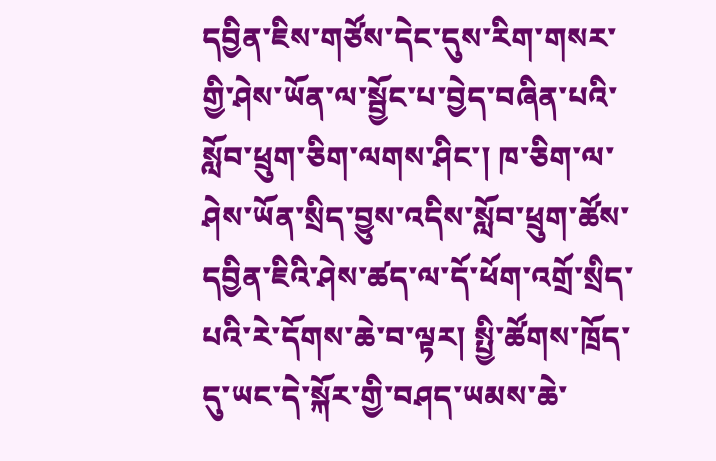དབྱིན་ཇིས་གཙོས་དེང་དུས་རིག་གསར་གྱི་ཤེས་ཡོན་ལ་སྦྱོང་པ་བྱེད་བཞིན་པའི་སློབ་ཕྲུག་ཅིག་ལགས་ཤིང་། ཁ་ཅིག་ལ་ཤེས་ཡོན་སྲིད་བྱུས་འདིས་སློབ་ཕྲུག་ཚོས་དབྱིན་ཇིའི་ཤེས་ཚད་ལ་དོ་ཕོག་འགྲོ་སྲིད་པའི་རེ་དོགས་ཆེ་བ་ལྟར། སྤྱི་ཚོགས་ཁྲོད་དུ་ཡང་དེ་སྐོར་གྱི་བཤད་ཡམས་ཆེ་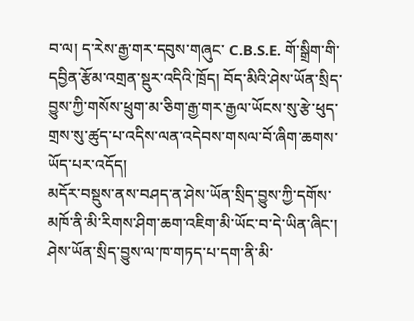བ་ལ། ད་རེས་རྒྱ་གར་དབུས་གཞུང་ C.B.S.E. གོ་སྒྲིག་གི་དབྱིན་རྩོམ་འགྲན་སྡུར་འདིའི་ཁྲོད། བོད་མིའི་ཤེས་ཡོན་སྲིད་བྱུས་ཀྱི་གསོས་ཕྲུག་མ་ཅིག་རྒྱ་གར་རྒྱལ་ཡོངས་སུ་རྩེ་ཕུད་གྲས་སུ་ཚུད་པ་འདིས་ལན་འདེབས་གསལ་བོ་ཞིག་ཆགས་ཡོད་པར་འདོད།
མདོར་བསྡུས་ནས་བཤད་ན་ཤེས་ཡོན་སྲིད་བྱུས་ཀྱི་དགོས་མཁོ་ནི་མི་རིགས་ཤིག་ཆག་འཇིག་མི་ཡོང་བ་དེ་ཡིན་ཞིང་། ཤེས་ཡོན་སྲིད་བྱུས་ལ་ཁ་གཏད་པ་དག་ནི་མི་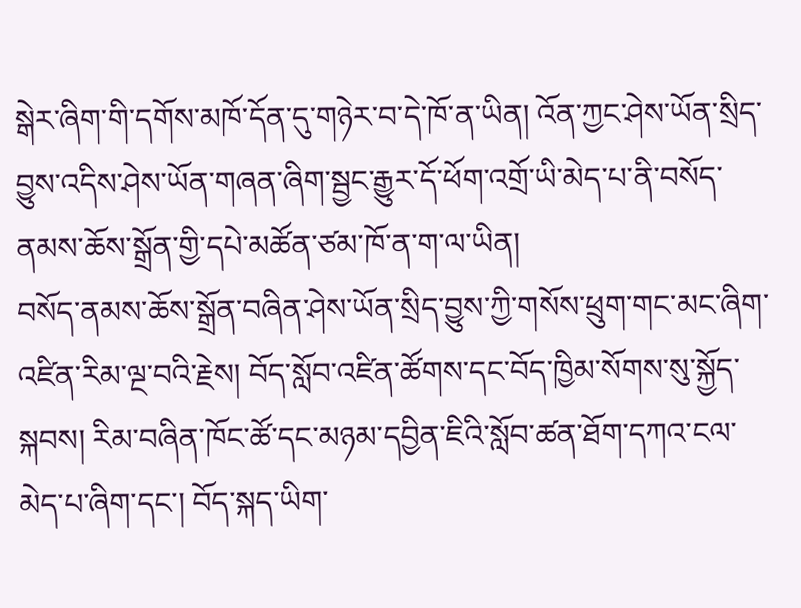སྒེར་ཞིག་གི་དགོས་མཁོ་དོན་དུ་གཉེར་བ་དེ་ཁོ་ན་ཡིན། འོན་ཀྱང་ཤེས་ཡོན་སྲིད་བྱུས་འདིས་ཤེས་ཡོན་གཞན་ཞིག་སྦྱང་རྒྱུར་དོ་ཕོག་འགྲོ་ཡི་མེད་པ་ནི་བསོད་ནམས་ཆོས་སྒྲོན་གྱི་དཔེ་མཚོན་ཙམ་ཁོ་ན་ག་ལ་ཡིན།
བསོད་ནམས་ཆོས་སྒྲོན་བཞིན་ཤེས་ཡོན་སྲིད་བྱུས་ཀྱི་གསོས་ཕྲུག་གང་མང་ཞིག་འཛིན་རིམ་ལྔ་བའི་རྗེས། བོད་སློབ་འཛིན་ཚོགས་དང་བོད་ཁྱིམ་སོགས་སུ་སྐྱོད་སྐབས། རིམ་བཞིན་ཁོང་ཚོ་དང་མཉམ་དབྱིན་ཇིའི་སློབ་ཚན་ཐོག་དཀའ་ངལ་མེད་པ་ཞིག་དང་། བོད་སྐད་ཡིག་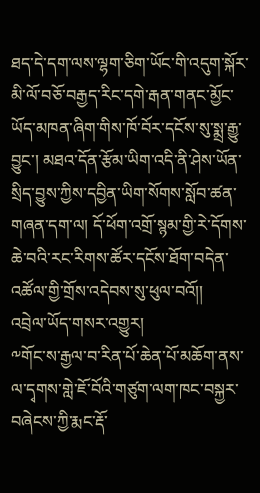ཐད་དེ་དག་ལས་ལྷག་ཅིག་ཡོང་གི་འདུག་སྐོར་མི་ལོ་བཅོ་བརྒྱད་རིང་དགེ་རྒན་གནང་མྱོང་ཡོད་མཁན་ཞིག་གིས་ཁོ་བོར་དངོས་སུ་སྨྲ་རྒྱུ་བྱུང་། མཐའ་དོན་རྩོམ་ཡིག་འདི་ནི་ཤེས་ཡོན་སྲིད་བྱུས་ཀྱིས་དབྱིན་ཡིག་སོགས་སློབ་ཚན་གཞན་དག་ལ། དོ་ཕོག་འགྲོ་སྙམ་གྱི་རེ་དོགས་ཆེ་བའི་རང་རིགས་ཚོར་དངོས་ཐོག་བདེན་འཚོལ་གྱི་གྲོས་འདེབས་སུ་ཕུལ་བའོ།།
འབྲེལ་ཡོད་གསར་འགྱུར།
༸གོང་ས་རྒྱལ་བ་རིན་པོ་ཆེན་པོ་མཆོག་ནས་ལ་དྭགས་གླེ་ཇོ་བོའི་གཙུག་ལག་ཁང་བསྐྱར་བཞེངས་ཀྱི་རྨང་རྡོ་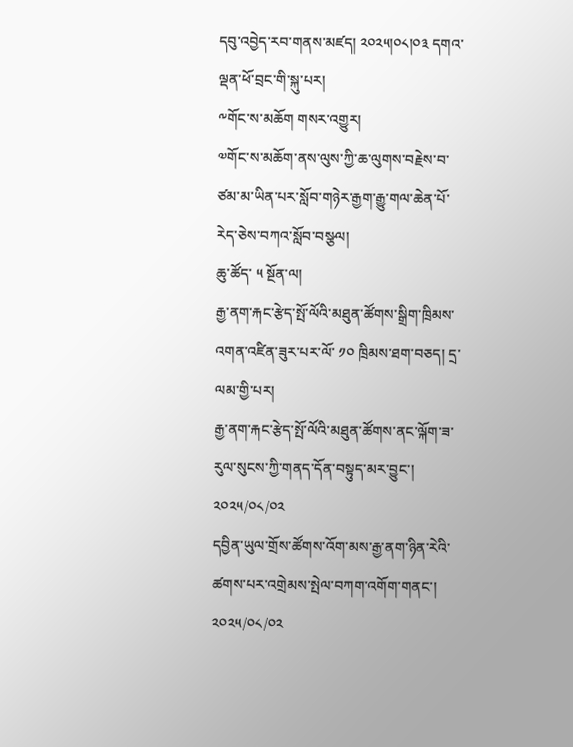དབུ་འབྱེད་རབ་གནས་མཛད། ༢༠༢༥།༠༨།༠༣ དགའ་ལྡན་ཕོ་བྲང་གི་སྐུ་པར།
༸གོང་ས་མཆོག གསར་འགྱུར།
༧གོང་ས་མཆོག་ནས་ལུས་ཀྱི་ཆ་ལུགས་བརྗེས་བ་ཙམ་མ་ཡིན་པར་སློབ་གཉེར་རྒྱག་རྒྱུ་གལ་ཆེན་པོ་རེད་ཅེས་བཀའ་སློབ་བསྩལ།
ཆུ་ཚོད་ ༥ སྔོན་ལ།
རྒྱ་ནག་རྐང་རྩེད་སྤོ་ལོའི་མཐུན་ཚོགས་སྒྲིག་ཁྲིམས་འགན་འཛིན་ཟུར་པར་ལོ་ ༡༠ ཁྲིམས་ཐག་བཅད། དྲ་ལམ་གྱི་པར།
རྒྱ་ནག་རྐང་རྩེད་སྤོ་ལོའི་མཐུན་ཚོགས་ནང་ལྐོག་ཟ་རུལ་སུངས་ཀྱི་གནད་དོན་བསྟུད་མར་བྱུང་།
༢༠༢༥/༠༨/༠༢
དབྱིན་ཡུལ་གྲོས་ཚོགས་འོག་མས་རྒྱ་ནག་ཉིན་རེའི་ཚགས་པར་འགྲེམས་སྤེལ་བཀག་འགོག་གནང་།
༢༠༢༥/༠༨/༠༢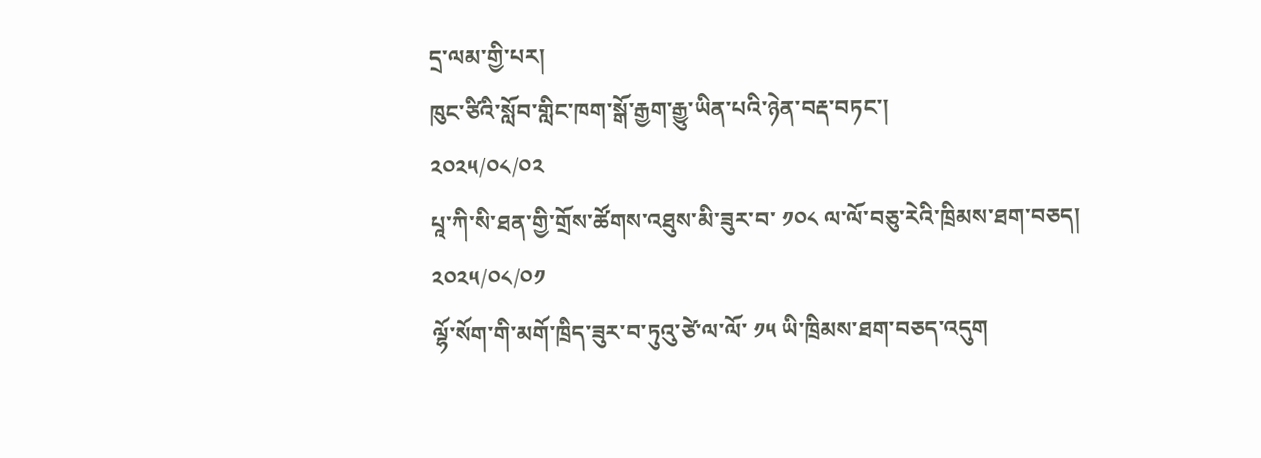དྲ་ལམ་གྱི་པར།
ཁུང་ཙིའི་སློབ་གླིང་ཁག་སྒོ་རྒྱག་རྒྱུ་ཡིན་པའི་ཉེན་བརྡ་བཏང་།
༢༠༢༥/༠༨/༠༢
པཱ་ཀི་སི་ཐན་གྱི་གྲོས་ཚོགས་འཐུས་མི་ཟུར་བ་ ༡༠༨ ལ་ལོ་བཅུ་རེའི་ཁྲིམས་ཐག་བཅད།
༢༠༢༥/༠༨/༠༡
ལྷོ་སོག་གི་མགོ་ཁྲིད་ཟུར་བ་ཏུའུ་ཙེ་ལ་ལོ་ ༡༥ ཡི་ཁྲིམས་ཐག་བཅད་འདུག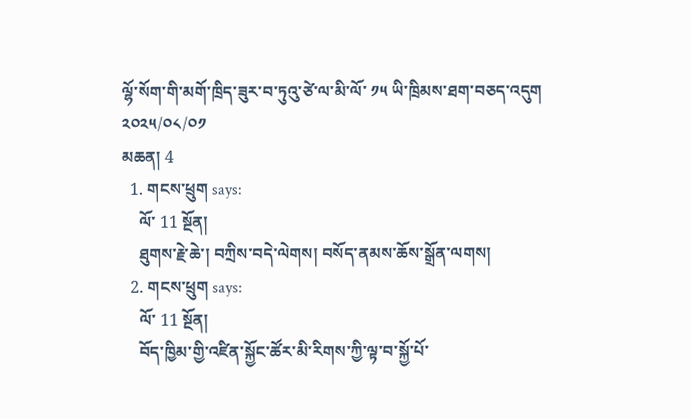ལྷོ་སོག་གི་མགོ་ཁྲིད་ཟུར་བ་ཏུའུ་ཙེ་ལ་མི་ལོ་ ༡༥ ཡི་ཁྲིམས་ཐག་བཅད་འདུག
༢༠༢༥/༠༨/༠༡
མཆན། 4
  1. གངས་ཕྲུག says:
    ལོ་ 11 སྔོན།
    ཐུགས་རྗེ་ཆེ་། བཀྲིས་བདེ་ལེགས། བསོད་ནམས་ཆོས་སྒྲོན་ལགས།
  2. གངས་ཕྲུག says:
    ལོ་ 11 སྔོན།
    བོད་ཁྱིམ་གྱི་འཛིན་སྐྱོང་ཚོར་མི་རིགས་ཀྱི་ལྟ་བ་སྐྱོ་པོ་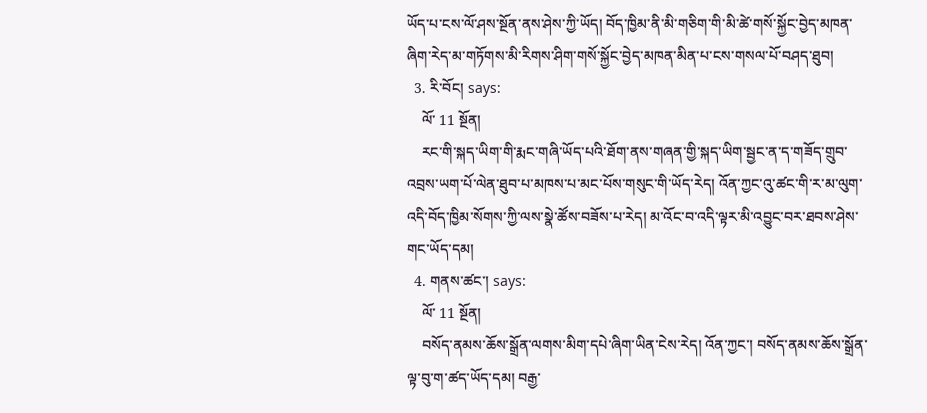ཡོད་པ་ངས་ལོ་ཤས་སྔོན་ནས་ཤེས་ཀྱི་ཡོད། བོད་ཁྱིམ་ནི་མི་གཅིག་གི་མི་ཚེ་གསོ་སྐྱོང་བྱེད་མཁན་ཞིག་རེད་མ་གཏོགས་མི་རིགས་ཤིག་གསོ་སྐྱོང་བྱེད་མཁན་མིན་པ་ངས་གསལ་པོ་བཤད་ཐུབ།
  3. རི་བོང། says:
    ལོ་ 11 སྔོན།
    རང་གི་སྐད་ཡིག་གི་རྨང་གཞི་ཡོད་པའི་ཐོག་ནས་གཞན་གྱི་སྐད་ཡིག་སྦྱང་ན་ད་གཟོད་གྲུབ་འབྲས་ཡག་པོ་ལེན་ཐུབ་པ་མཁས་པ་མང་པོས་གསུང་གི་ཡོད་རེད། འོན་ཀྱང་འུ་ཚང་གི་ར་མ་ལུག་འདི་བོད་ཁྱིམ་སོགས་ཀྱི་ལས་སྣེ་ཚོས་བཟོས་པ་རེད། མ་འོང་བ་འདི་ལྟར་མི་འབྱུང་བར་ཐབས་ཤེས་གང་ཡོད་དམ།
  4. གནས་ཚང་། says:
    ལོ་ 11 སྔོན།
    བསོད་ནམས་ཆོས་སྒྲོན་ལགས་མིག་དཔེ་ཞིག་ཡིན་ངེས་རེད། འོན་ཀྱང་། བསོད་ནམས་ཆོས་སྒྲོན་ལྟ་བུ་ག་ཚད་ཡོད་དམ། བརྒྱ་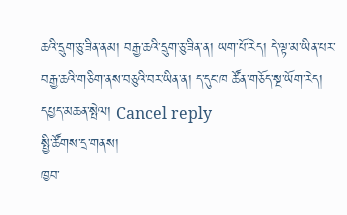ཆའི་དྲུག་ཅུ་ཟིན་ནམ། བརྒྱ་ཆའི་དྲུག་ཅུ་ཟིན་ན། ཡག་པོ་རེད། དེ་ལྟ་མ་ཡིན་པར་བརྒྱ་ཆའི་གཅིག་ནས་བཅུའི་བར་ཡིན་ན། ད་དུང་ཁ ཚོན་གཅོད་སྔ་ཡོག་རེད།
དཔྱད་མཆན་སྤེལ། Cancel reply
སྤྱི་ཚོགས་དྲ་གནས།
ཁྱབ་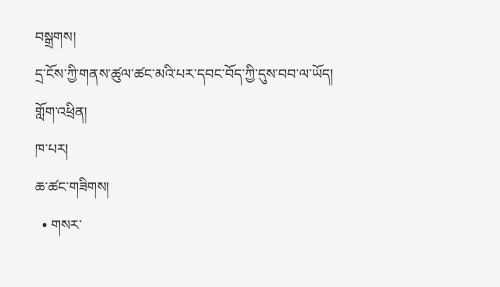བསྒྲགས།
དྲ་ངོས་ཀྱི་གནས་ཚུལ་ཚང་མའི་པར་དབང་བོད་ཀྱི་དུས་བབ་ལ་ཡོད།
གློག་འཕྲིན།
ཁ་པར།
ཆ་ཚང་གཟིགས།
  • གསར་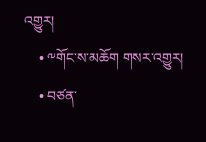འགྱུར།
    • ༸གོང་ས་མཆོག གསར་འགྱུར།
    • བཙན་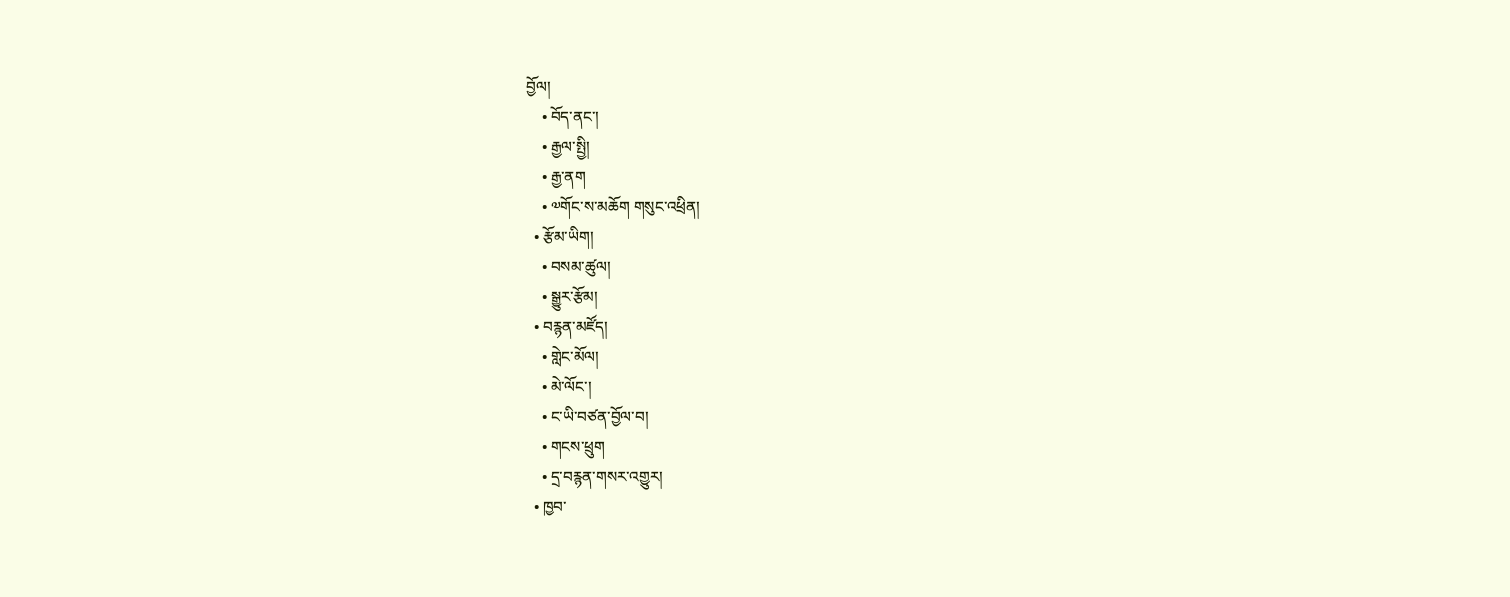བྱོལ།
    • བོད་ནང་།
    • རྒྱལ་སྤྱི།
    • རྒྱ་ནག
    • ༧གོང་ས་མཆོག གསུང་འཕྲིན།
  • རྩོམ་ཡིག།
    • བསམ་ཚུལ།
    • སྒྱུར་རྩོམ།
  • བརྙན་མཛོད།
    • གླེང་མོལ།
    • མེ་ལོང་།
    • ང་ཡི་བཙན་བྱོལ་བ།
    • གངས་ཕྲུག
    • དྲ་བརྙན་གསར་འགྱུར།
  • ཁྱབ་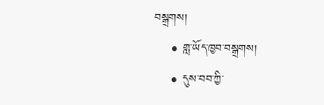བསྒྲགས།
    • གླ་ཡོད་ཁྱབ་བསྒྲགས།
    • དུས་བབ་ཀྱི་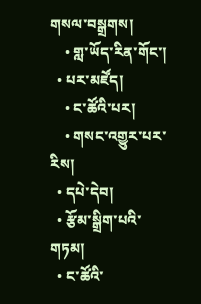གསལ་བསྒྲགས།
    • གླ་ཡོད་རིན་གོང་།
  • པར་མཛོད།
    • ང་ཚོའི་པར།
    • གསང་འགྱུར་པར་རིས།
  • དཔེ་དེབ།
  • རྩོམ་སྒྲིག་པའི་གཏམ།
  • ང་ཚོའི་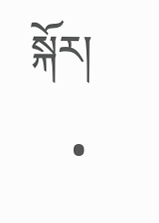སྐོར།
    •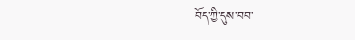བོད་ཀྱི་དུས་བབ་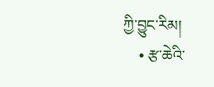ཀྱི་བྱུང་རིམ།
    • རྩ་ཆེའི་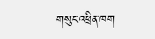གསུང་འཕྲིན་ཁག